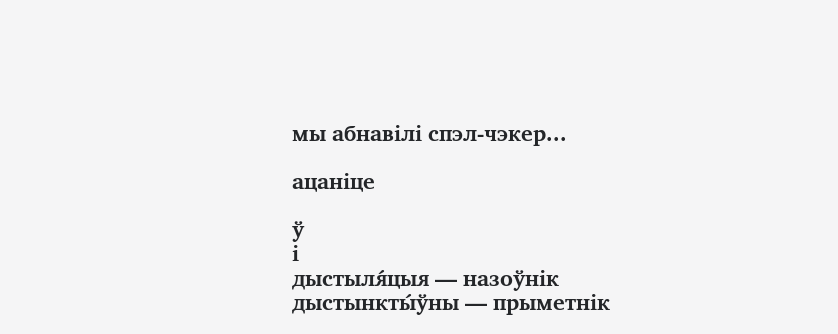мы абнавілі спэл-чэкер...

ацаніце

ў
і
дыстыля́цыя — назоўнік дыстынкты́ўны — прыметнік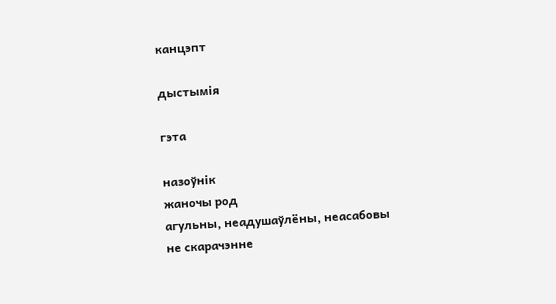канцэпт

дыстымія

гэта

назоўнік
жаночы род
агульны, неадушаўлёны, неасабовы
не скарачэнне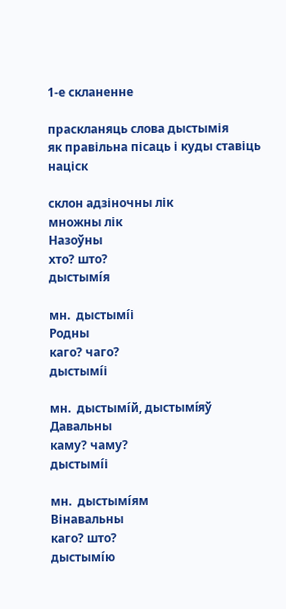1-е скланенне

праскланяць слова дыстымія
як правільна пісаць і куды ставіць націск

склон адзіночны лік
множны лік
Назоўны
хто? што?
дыстымі́я

мн.  дыстымі́і
Родны
каго? чаго?
дыстымі́і

мн.  дыстымі́й, дыстымі́яў
Давальны
каму? чаму?
дыстымі́і

мн.  дыстымі́ям
Вінавальны
каго? што?
дыстымі́ю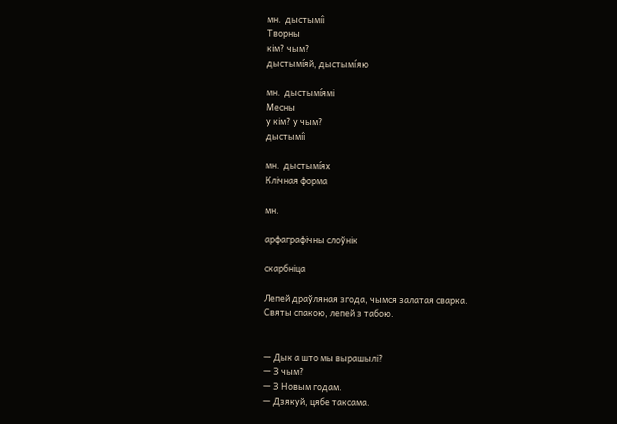мн.  дыстымі́і
Творны
кім? чым?
дыстымі́яй, дыстымі́яю

мн.  дыстымі́ямі
Месны
у кім? у чым?
дыстымі́і

мн.  дыстымі́ях
Клічная форма

мн.

арфаграфічны слоўнік

скарбніца

Лепей драўляная згода, чымся залатая сварка.
Святы спакою, лепей з табою.


— Дык а што мы вырашылі?
— З чым?
— З Новым годам.
— Дзякуй, цябе таксама.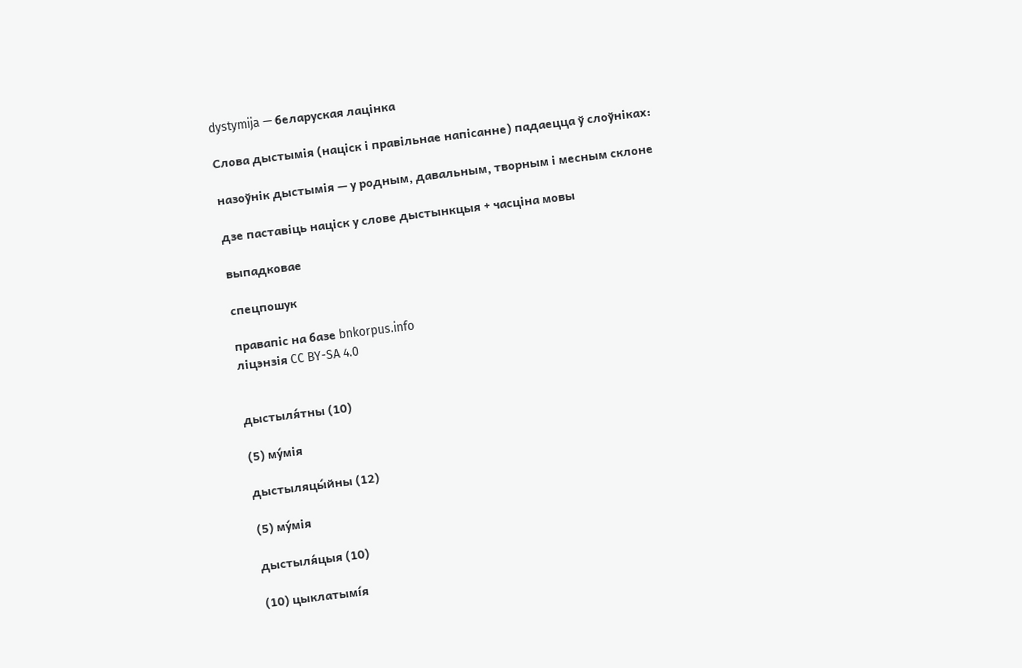dystymija — беларуская лацінка

Слова дыстымія (націск і правільнае напісанне) падаецца ў слоўніках:

назоўнік дыстымія — у родным, давальным, творным і месным склоне

дзе паставіць націск у слове дыстынкцыя + часціна мовы

выпадковае

спецпошук

правапіс на базе bnkorpus.info
ліцэнзія CC BY-SA 4.0


дыстыля́тны (10)

(5) му́мія

дыстыляцы́йны (12)

(5) му́мія

дыстыля́цыя (10)

(10) цыклатымі́я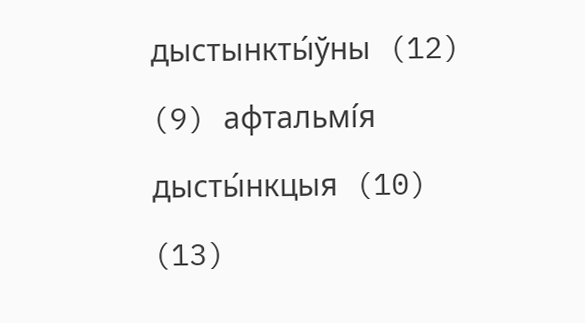дыстынкты́ўны (12)

(9) афтальмі́я

дысты́нкцыя (10)

(13)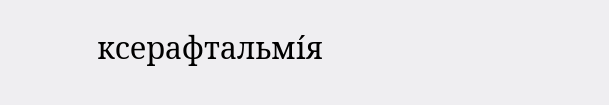ксерафтальмі́я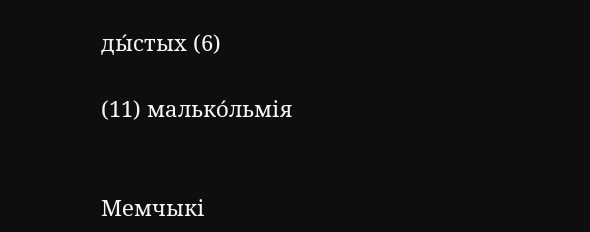ды́стых (6)

(11) малько́льмія


Мемчыкі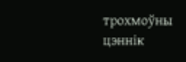трохмоўны цэннік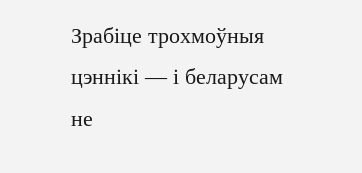Зрабіце трохмоўныя цэннікі — і беларусам не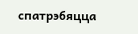спатрэбяцца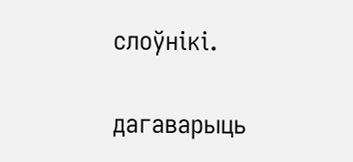слоўнікі.

дагаварыць